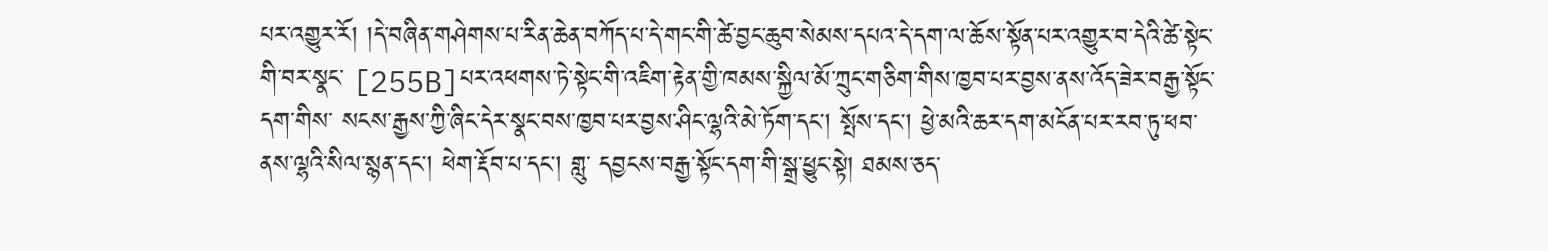པར་འགྱུར་རོ། །དེ་བཞིན་གཤེགས་པ་རིན་ཆེན་བཀོད་པ་དེ་གང་གི་ཚེ་བྱང་ཆུབ་སེམས་དཔའ་དེ་དག་ལ་ཆོས་སྟོན་པར་འགྱུར་བ་དེའི་ཚེ་སྟེང་གི་བར་སྣང་ [255B]པར་འཕགས་ཏེ་སྟེང་གི་འཇིག་རྟེན་གྱི་ཁམས་སྐྱིལ་མོ་ཀྲུང་གཅིག་གིས་ཁྱབ་པར་བྱས་ནས་འོད་ཟེར་བརྒྱ་སྟོང་དག་གིས་ སངས་རྒྱས་ཀྱི་ཞིང་དེར་སྣང་བས་ཁྱབ་པར་བྱས་ཤིང་ལྷའི་མེ་ཏོག་དང། སྤོས་དང། ཕྱེ་མའི་ཆར་དག་མངོན་པར་རབ་ཏུ་ཕབ་ནས་ལྷའི་སིལ་སྙན་དང། ཕེག་རྡོབ་པ་དང། གླུ་ དབྱངས་བརྒྱ་སྟོང་དག་གི་སྒྲ་ཕྱུང་སྟེ། ཐམས་ཅད་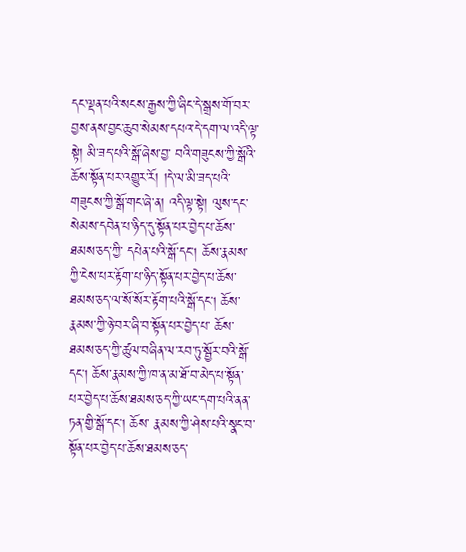དང་ལྡན་པའི་སངས་རྒྱས་ཀྱི་ཞིང་དེ་སྒྲས་གོ་བར་བྱས་ནས་བྱང་ཆུབ་སེམས་དཔའ་དེ་དག་ལ་འདི་ལྟ་སྟེ། མི་ཟད་པའི་སྒོ་ཞེས་བྱ་ བའི་གཟུངས་ཀྱི་སྒོའི་ཆོས་སྟོན་པར་འགྱུར་རོ། །དེ་ལ་མི་ཟད་པའི་གཟུངས་ཀྱི་སྒོ་གང་ཞེ་ན། འདི་ལྟ་སྟེ། ལུས་དང་སེམས་དབེན་པ་ཉིད་དུ་སྟོན་པར་བྱེད་པ་ཆོས་ཐམས་ཅད་ཀྱི་ དཔེན་པའི་སྒོ་དང། ཆོས་རྣམས་ཀྱི་ངེས་པར་རྟོག་པ་ཉིད་སྟོན་པར་བྱེད་པ་ཆོས་ཐམས་ཅད་ལ་སོ་སོར་རྟོག་པའི་སྒོ་དང། ཆོས་རྣམས་ཀྱི་ཉེ་བར་ཞི་བ་སྟོན་པར་བྱེད་པ་ ཆོས་ཐམས་ཅད་ཀྱི་ཚུལ་བཞིན་ལ་རབ་ཏུ་སྦྱོར་བའི་སྒོ་དང། ཆོས་རྣམས་ཀྱི་ཁ་ན་མ་ཐོ་བ་མེད་པ་སྟོན་པར་བྱེད་པ་ཆོས་ཐམས་ཅད་ཀྱི་ཡང་དག་པའི་ནན་ཏན་གྱི་སྒོ་དང། ཆོས་ རྣམས་ཀྱི་ཤེས་པའི་སྣང་བ་སྟོན་པར་བྱེད་པ་ཆོས་ཐམས་ཅད་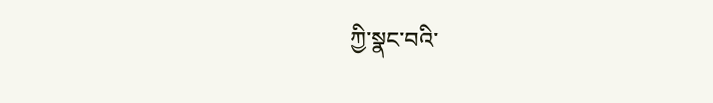ཀྱི་སྣང་བའི་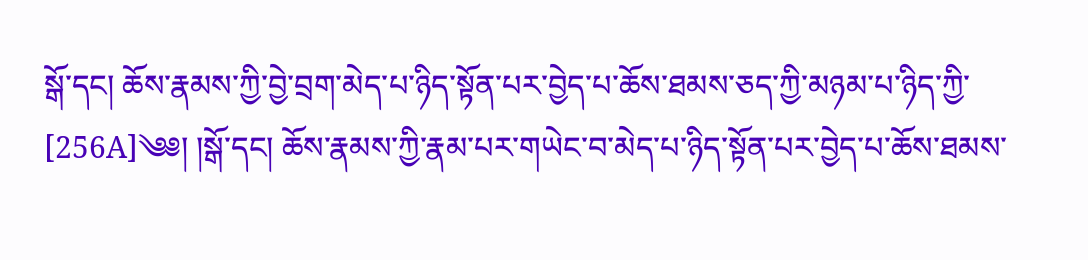སྒོ་དང། ཆོས་རྣམས་ཀྱི་བྱེ་བྲག་མེད་པ་ཉིད་སྟོན་པར་བྱེད་པ་ཆོས་ཐམས་ཅད་ཀྱི་མཉམ་པ་ཉིད་ཀྱི་ [256A]༄༅། །སྒོ་དང། ཆོས་རྣམས་ཀྱི་རྣམ་པར་གཡེང་བ་མེད་པ་ཉིད་སྟོན་པར་བྱེད་པ་ཆོས་ཐམས་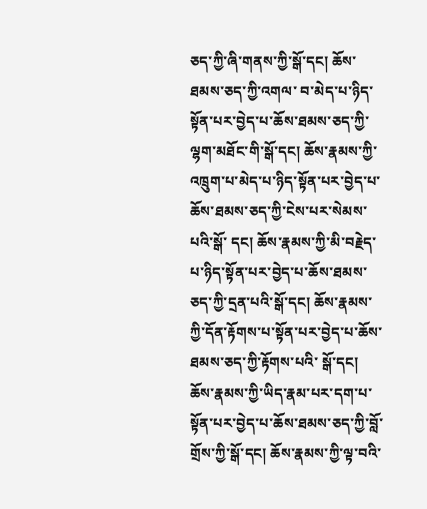ཅད་ཀྱི་ཞི་གནས་ཀྱི་སྒོ་དང། ཆོས་ཐམས་ཅད་ཀྱི་འགལ་ བ་མེད་པ་ཉིད་སྟོན་པར་བྱེད་པ་ཆོས་ཐམས་ཅད་ཀྱི་ལྷག་མཐོང་གི་སྒོ་དང། ཆོས་རྣམས་ཀྱི་འཁྲུག་པ་མེད་པ་ཉིད་སྟོན་པར་བྱེད་པ་ཆོས་ཐམས་ཅད་ཀྱི་ངེས་པར་སེམས་པའི་སྒོ་ དང། ཆོས་རྣམས་ཀྱི་མི་བརྗེད་པ་ཉིད་སྟོན་པར་བྱེད་པ་ཆོས་ཐམས་ཅད་ཀྱི་དྲན་པའི་སྒོ་དང། ཆོས་རྣམས་ཀྱི་དོན་རྟོགས་པ་སྟོན་པར་བྱེད་པ་ཆོས་ཐམས་ཅད་ཀྱི་རྟོགས་པའི་ སྒོ་དང། ཆོས་རྣམས་ཀྱི་ཡིད་རྣམ་པར་དག་པ་སྟོན་པར་བྱེད་པ་ཆོས་ཐམས་ཅད་ཀྱི་བློ་གྲོས་ཀྱི་སྒོ་དང། ཆོས་རྣམས་ཀྱི་ལྟ་བའི་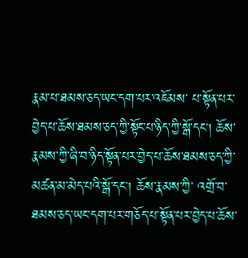རྣམ་པ་ཐམས་ཅད་ཡང་དག་པར་འཇོམས་ པ་སྟོན་པར་བྱེད་པ་ཆོས་ཐམས་ཅད་ཀྱི་སྟོང་པ་ཉིད་ཀྱི་སྒོ་དང། ཆོས་རྣམས་ཀྱི་ཞི་བ་ཉིད་སྟོན་པར་བྱེད་པ་ཆོས་ཐམས་ཅད་ཀྱི་མཚན་མ་མེད་པའི་སྒོ་དང། ཆོས་རྣམས་ཀྱི་ འགྲོ་བ་ཐམས་ཅད་ཡང་དག་པར་གཅོད་པ་སྟོན་པར་བྱེད་པ་ཆོས་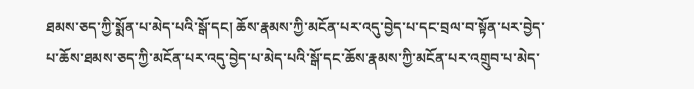ཐམས་ཅད་ཀྱི་སྨོན་པ་མེད་པའི་སྒོ་དང། ཆོས་རྣམས་ཀྱི་མངོན་པར་འདུ་བྱེད་པ་དང་བྲལ་བ་སྟོན་པར་བྱེད་ པ་ཆོས་ཐམས་ཅད་ཀྱི་མངོན་པར་འདུ་བྱེད་པ་མེད་པའི་སྒོ་དང་ཆོས་རྣམས་ཀྱི་མངོན་པར་འགྲུབ་པ་མེད་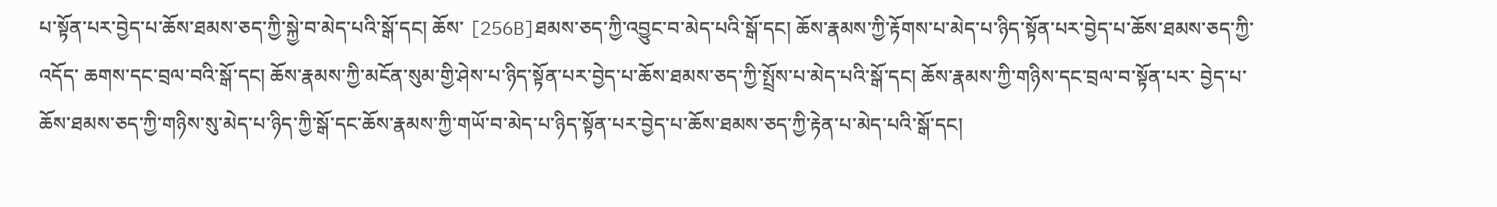པ་སྟོན་པར་བྱེད་པ་ཆོས་ཐམས་ཅད་ཀྱི་སྐྱེ་བ་མེད་པའི་སྒོ་དང། ཆོས་ [256B]ཐམས་ཅད་ཀྱི་འབྱུང་བ་མེད་པའི་སྒོ་དང། ཆོས་རྣམས་ཀྱི་རྟོགས་པ་མེད་པ་ཉིད་སྟོན་པར་བྱེད་པ་ཆོས་ཐམས་ཅད་ཀྱི་འདོད་ ཆགས་དང་བྲལ་བའི་སྒོ་དང། ཆོས་རྣམས་ཀྱི་མངོན་སུམ་གྱི་ཤེས་པ་ཉིད་སྟོན་པར་བྱེད་པ་ཆོས་ཐམས་ཅད་ཀྱི་སྤྲོས་པ་མེད་པའི་སྒོ་དང། ཆོས་རྣམས་ཀྱི་གཉིས་དང་བྲལ་བ་སྟོན་པར་ བྱེད་པ་ཆོས་ཐམས་ཅད་ཀྱི་གཉིས་སུ་མེད་པ་ཉིད་ཀྱི་སྒོ་དང་ཆོས་རྣམས་ཀྱི་གཡོ་བ་མེད་པ་ཉིད་སྟོན་པར་བྱེད་པ་ཆོས་ཐམས་ཅད་ཀྱི་རྟེན་པ་མེད་པའི་སྒོ་དང།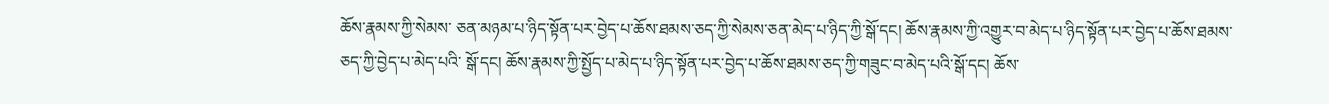ཆོས་རྣམས་ཀྱི་སེམས་ ཅན་མཉམ་པ་ཉིད་སྟོན་པར་བྱེད་པ་ཆོས་ཐམས་ཅད་ཀྱི་སེམས་ཅན་མེད་པ་ཉིད་ཀྱི་སྒོ་དང། ཆོས་རྣམས་ཀྱི་འགྱུར་བ་མེད་པ་ཉིད་སྟོན་པར་བྱེད་པ་ཆོས་ཐམས་ཅད་ཀྱི་བྱེད་པ་མེད་པའི་ སྒོ་དང། ཆོས་རྣམས་ཀྱི་སྤྱོད་པ་མེད་པ་ཉིད་སྟོན་པར་བྱེད་པ་ཆོས་ཐམས་ཅད་ཀྱི་གཟུང་བ་མེད་པའི་སྒོ་དང། ཆོས་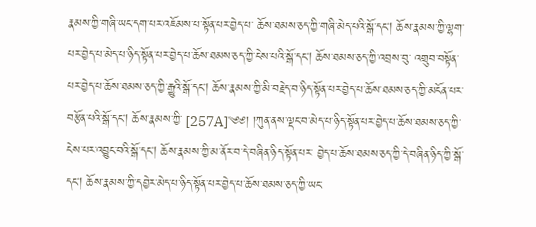རྣམས་ཀྱི་གཞི་ཡང་དག་པར་འཇོམས་པ་སྟོན་པར་བྱེད་པ་ ཆོས་ཐམས་ཅད་ཀྱི་གཞི་མེད་པའི་སྒོ་དང། ཆོས་རྣམས་ཀྱི་ལྷག་པར་བྱེད་པ་མེད་པ་ཉིད་སྟོན་པར་བྱེད་པ་ཆོས་ཐམས་ཅད་ཀྱི་ངེས་པའི་སྒོ་དང། ཆོས་ཐམས་ཅད་ཀྱི་འབྲས་བུ་ འགྲུབ་བསྟོན་པར་བྱེད་པ་ཆོས་ཐམས་ཅད་ཀྱི་རྒྱུའི་སྒོ་དང། ཆོས་རྣམས་ཀྱི་མི་བརྗེད་བ་ཉིད་སྟོན་པར་བྱེད་པ་ཆོས་ཐམས་ཅད་ཀྱི་མངོན་པར་བརྩོན་པའི་སྒོ་དང། ཆོས་རྣམས་ཀྱི་ [257A]༄༅། །ཀུན་ནས་ལྡང་བ་མེད་པ་ཉིད་སྟོན་པར་བྱེད་པ་ཆོས་ཐམས་ཅད་ཀྱི་ངེས་པར་འབྱུང་བའི་སྒོ་དང། ཆོས་རྣམས་ཀྱི་མ་ནོར་བ་དེ་བཞིན་ཉིད་སྟོན་པར་ བྱེད་པ་ཆོས་ཐམས་ཅད་ཀྱི་དེ་བཞིན་ཉིད་ཀྱི་སྒོ་དང། ཆོས་རྣམས་ཀྱི་དབྱེར་མེད་པ་ཉིད་སྟོན་པར་བྱེད་པ་ཆོས་ཐམས་ཅད་ཀྱི་ཡང་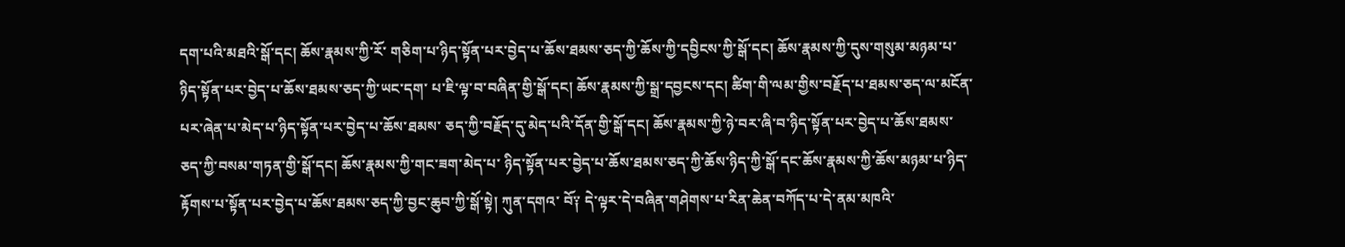དག་པའི་མཐའི་སྒོ་དང། ཆོས་རྣམས་ཀྱི་རོ་ གཅིག་པ་ཉིད་སྟོན་པར་བྱེད་པ་ཆོས་ཐམས་ཅད་ཀྱི་ཆོས་ཀྱི་དབྱིངས་ཀྱི་སྒོ་དང། ཆོས་རྣམས་ཀྱི་དུས་གསུམ་མཉམ་པ་ཉིད་སྟོན་པར་བྱེད་པ་ཆོས་ཐམས་ཅད་ཀྱི་ཡང་དག་ པ་ཇི་ལྟ་བ་བཞིན་གྱི་སྒོ་དང། ཆོས་རྣམས་ཀྱི་སྒྲ་དབྱངས་དང། ཚིག་གི་ལམ་གྱིས་བརྗོད་པ་ཐམས་ཅད་ལ་མངོན་པར་ཞེན་པ་མེད་པ་ཉིད་སྟོན་པར་བྱེད་པ་ཆོས་ཐམས་ ཅད་ཀྱི་བརྗོད་དུ་མེད་པའི་དོན་གྱི་སྒོ་དང། ཆོས་རྣམས་ཀྱི་ཉེ་བར་ཞི་བ་ཉིད་སྟོན་པར་བྱེད་པ་ཆོས་ཐམས་ཅད་ཀྱི་བསམ་གཏན་གྱི་སྒོ་དང། ཆོས་རྣམས་ཀྱི་གང་ཟག་མེད་པ་ ཉིད་སྟོན་པར་བྱེད་པ་ཆོས་ཐམས་ཅད་ཀྱི་ཆོས་ཉིད་ཀྱི་སྒོ་དང་ཆོས་རྣམས་ཀྱི་ཆོས་མཉམ་པ་ཉིད་རྟོགས་པ་སྟོན་པར་བྱེད་པ་ཆོས་ཐམས་ཅད་ཀྱི་བྱང་ཆུབ་ཀྱི་སྒོ་སྟེ། ཀུན་དགའ་ བོ༑ དེ་ལྟར་དེ་བཞིན་གཤེགས་པ་རིན་ཆེན་བཀོད་པ་དེ་ནམ་མཁའི་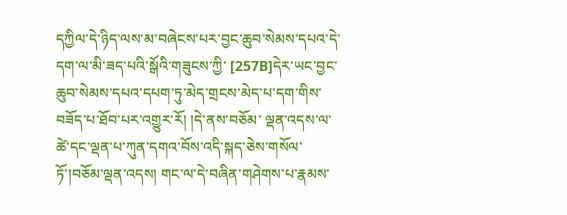དཀྱིལ་དེ་ཉིད་ལས་མ་བཞེངས་པར་བྱང་ཆུབ་སེམས་དཔའ་དེ་དག་ལ་མི་ཟད་པའི་སྒོའི་གཟུངས་ཀྱི་ [257B]དེར་ཡང་བྱང་ཆུབ་སེམས་དཔའ་དཔག་ཏུ་མེད་གྲངས་མེད་པ་དག་གིས་བཟོད་པ་ཐོབ་པར་འགྱུར་རོ། །དེ་ནས་བཅོམ་ ལྡན་འདས་ལ་ཚེ་དང་ལྡན་པ་ཀུན་དགའ་བོས་འདི་སྐད་ཅེས་གསོལ་ཏོ་།བཅོམ་ལྡན་འདས། གང་ལ་དེ་བཞིན་གཤེགས་པ་རྣམས་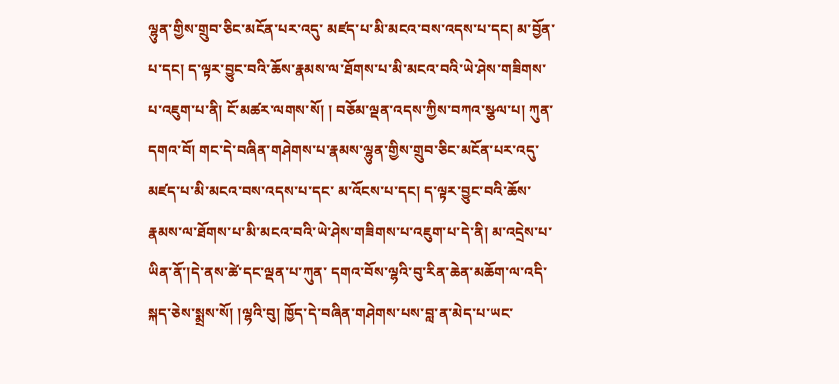ལྷུན་གྱིས་གྲུབ་ཅིང་མངོན་པར་འདུ་ མཛད་པ་མི་མངའ་བས་འདས་པ་དང། མ་བྱོན་པ་དང། ད་ལྟར་བྱུང་བའི་ཆོས་རྣམས་ལ་ཐོགས་པ་མི་མངའ་བའི་ཡེ་ཤེས་གཟིགས་པ་འཇུག་པ་ནི། ངོ་མཚར་ལགས་སོ། ། བཅོམ་ལྡན་འདས་ཀྱིས་བཀའ་སྩལ་པ། ཀུན་དགའ་བོ། གང་དེ་བཞིན་གཤེགས་པ་རྣམས་ལྷུན་གྱིས་གྲུབ་ཅིང་མངོན་པར་འདུ་མཛད་པ་མི་མངའ་བས་འདས་པ་དང་ མ་འོངས་པ་དང། ད་ལྟར་བྱུང་བའི་ཆོས་རྣམས་ལ་ཐོགས་པ་མི་མངའ་བའི་ཡེ་ཤེས་གཟིགས་པ་འཇུག་པ་དེ་ནི། མ་འདྲེས་པ་ཡིན་ནོ་།དེ་ནས་ཚེ་དང་ལྡན་པ་ཀུན་ དགའ་བོས་ལྷའི་བུ་རིན་ཆེན་མཆོག་ལ་འདི་སྐད་ཅེས་སྨྲས་སོ། །ལྷའི་བུ། ཁྱོད་དེ་བཞིན་གཤེགས་པས་བླ་ན་མེད་པ་ཡང་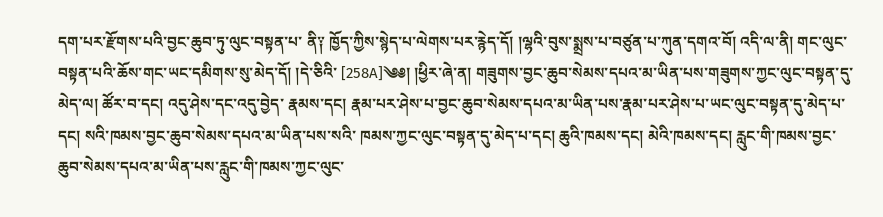དག་པར་རྫོགས་པའི་བྱང་ཆུབ་ཏུ་ལུང་བསྟན་པ་ ནི༑ ཁྱོད་ཀྱིས་སྙེད་པ་ལེགས་པར་རྙེད་དོ། །ལྷའི་བུས་སྨྲས་པ་བཙུན་པ་ཀུན་དགའ་བོ། འདི་ལ་ནི། གང་ལུང་བསྟན་པའི་ཆོས་གང་ཡང་དམིགས་སུ་མེད་དོ། །དེ་ཅིའི་ [258A]༄༅། །ཕྱིར་ཞེ་ན། གཟུགས་བྱང་ཆུབ་སེམས་དཔའ་མ་ཡིན་པས་གཟུགས་ཀྱང་ལུང་བསྟན་དུ་མེད་ལ། ཚོར་བ་དང། འདུ་ཤེས་དང་འདུ་བྱེད་ རྣམས་དང། རྣམ་པར་ཤེས་པ་བྱང་ཆུབ་སེམས་དཔའ་མ་ཡིན་པས་རྣམ་པར་ཤེས་པ་ཡང་ལུང་བསྟན་དུ་མེད་པ་དང། སའི་ཁམས་བྱང་ཆུབ་སེམས་དཔའ་མ་ཡིན་པས་སའི་ ཁམས་ཀྱང་ལུང་བསྟན་དུ་མེད་པ་དང། ཆུའི་ཁམས་དང། མེའི་ཁམས་དང། རླུང་གི་ཁམས་བྱང་ཆུབ་སེམས་དཔའ་མ་ཡིན་པས་རླུང་གི་ཁམས་ཀྱང་ལུང་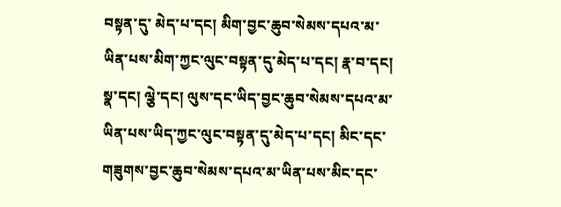བསྟན་དུ་ མེད་པ་དང། མིག་བྱང་ཆུབ་སེམས་དཔའ་མ་ཡིན་པས་མིག་ཀྱང་ལུང་བསྟན་དུ་མེད་པ་དང། རྣ་བ་དང། སྣ་དང། ལྕེ་དང། ལུས་དང་ཡིད་བྱང་ཆུབ་སེམས་དཔའ་མ་ ཡིན་པས་ཡིད་ཀྱང་ལུང་བསྟན་དུ་མེད་པ་དང། མིང་དང་གཟུགས་བྱང་ཆུབ་སེམས་དཔའ་མ་ཡིན་པས་མིང་དང་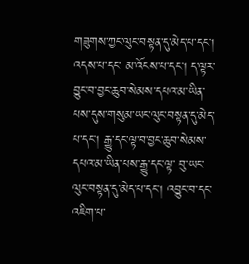གཟུགས་ཀྱང་ལུང་བསྟན་དུ་མེད་པ་དང། འདས་པ་དང་ མ་འོངས་པ་དང། ད་ལྟར་བྱུང་བ་བྱང་ཆུབ་སེམས་དཔའ་མ་ཡིན་པས་དུས་གསུམ་ཡང་ལུང་བསྟན་དུ་མེད་པ་དང། རྒྱུ་དང་ལྟ་བ་བྱང་ཆུབ་སེམས་དཔའ་མ་ཡིན་པས་རྒྱུ་དང་ལྟ་ བུ་ཡང་ལུང་བསྟན་དུ་མེད་པ་དང། འབྱུང་བ་དང་འཇིག་པ་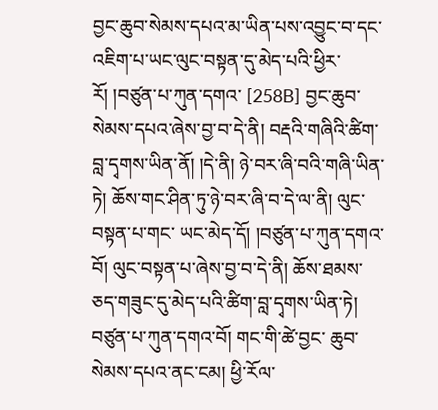བྱང་ཆུབ་སེམས་དཔའ་མ་ཡིན་པས་འབྱུང་བ་དང་འཇིག་པ་ཡང་ལུང་བསྟན་དུ་མེད་པའི་ཕྱིར་རོ། །བཙུན་པ་ཀུན་དགའ་ [258B] བྱང་ཆུབ་སེམས་དཔའ་ཞེས་བྱ་བ་དེ་ནི། བརྡའི་གཞིའི་ཚིག་བླ་དྭགས་ཡིན་ནོ། །དེ་ནི། ཉེ་བར་ཞི་བའི་གཞི་ཡིན་ཏེ། ཆོས་གང་ཤིན་ཏུ་ཉེ་བར་ཞི་བ་དེ་ལ་ནི། ལུང་བསྟན་པ་གང་ ཡང་མེད་དོ། །བཙུན་པ་ཀུན་དགའ་བོ། ལུང་བསྟན་པ་ཞེས་བྱ་བ་དེ་ནི། ཆོས་ཐམས་ཅད་གཟུང་དུ་མེད་པའི་ཚིག་བླ་དྭགས་ཡིན་ཏེ། བཙུན་པ་ཀུན་དགའ་བོ། གང་གི་ཚེ་བྱང་ ཆུབ་སེམས་དཔའ་ནང་ངམ། ཕྱི་རོལ་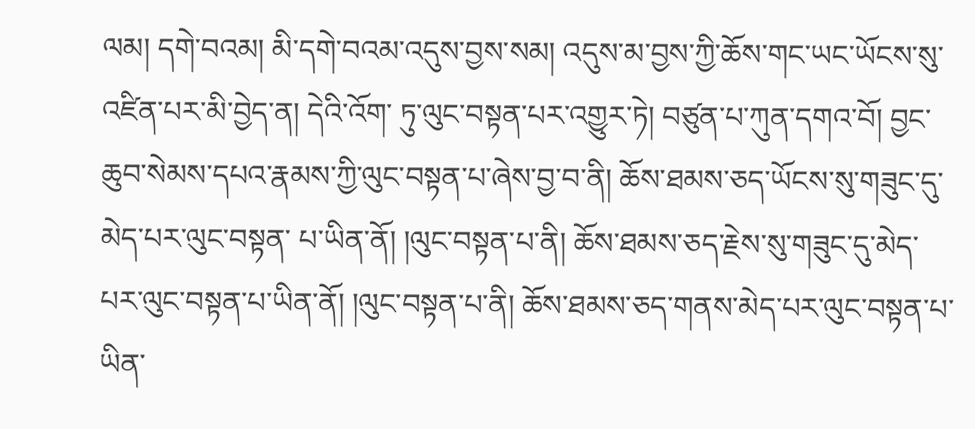ལམ། དགེ་བའམ། མི་དགེ་བའམ་འདུས་བྱས་སམ། འདུས་མ་བྱས་ཀྱི་ཆོས་གང་ཡང་ཡོངས་སུ་འཛིན་པར་མི་བྱེད་ན། དེའི་འོག་ ཏུ་ལུང་བསྟན་པར་འགྱུར་ཏེ། བཙུན་པ་ཀུན་དགའ་བོ། བྱང་ཆུབ་སེམས་དཔའ་རྣམས་ཀྱི་ལུང་བསྟན་པ་ཞེས་བྱ་བ་ནི། ཆོས་ཐམས་ཅད་ཡོངས་སུ་གཟུང་དུ་མེད་པར་ལུང་བསྟན་ པ་ཡིན་ནོ། །ལུང་བསྟན་པ་ནི། ཆོས་ཐམས་ཅད་རྗེས་སུ་གཟུང་དུ་མེད་པར་ལུང་བསྟན་པ་ཡིན་ནོ། །ལུང་བསྟན་པ་ནི། ཆོས་ཐམས་ཅད་གནས་མེད་པར་ལུང་བསྟན་པ་ཡིན་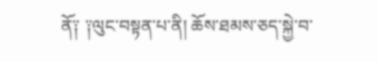ནོ༑ ༑ལུང་བསྟན་པ་ནི། ཆོས་ཐམས་ཅད་སྐྱེ་བ་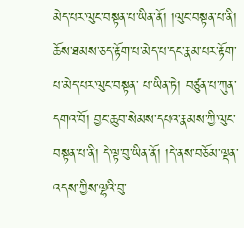མེད་པར་ལུང་བསྟན་པ་ཡིན་ནོ། །ལུང་བསྟན་པ་ནི། ཆོས་ཐམས་ཅད་རྟོག་པ་མེད་པ་དང་རྣམ་པར་རྟོག་པ་མེད་པར་ལུང་བསྟན་ པ་ཡིན་ཏེ། བཙུན་པ་ཀུན་དགའ་བོ། བྱང་ཆུབ་སེམས་དཔའ་རྣམས་ཀྱི་ལུང་བསྟན་པ་ནི། དེ་ལྟ་བུ་ཡིན་ནོ། །དེ་ནས་བཅོམ་ལྡན་འདས་ཀྱིས་ལྷའི་བུ་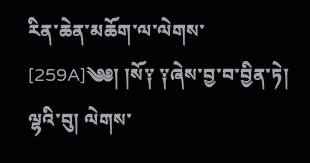རིན་ཆེན་མཆོག་ལ་ལེགས་ [259A]༄༅། །སོ༑ ༑ཞེས་བྱ་བ་བྱིན་ཏེ། ལྷའི་བུ། ལེགས་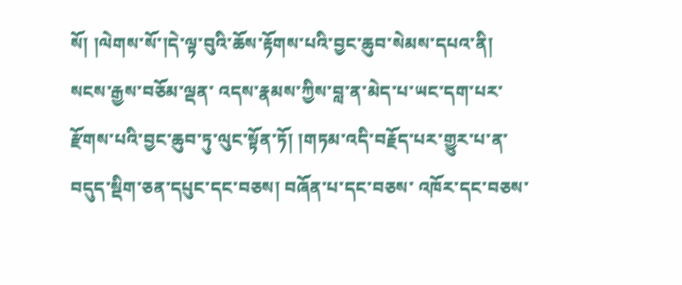སོ། །ལེགས་སོ་།དེ་ལྟ་བུའི་ཆོས་རྟོགས་པའི་བྱང་ཆུབ་སེམས་དཔའ་ནི། སངས་རྒྱས་བཅོམ་ལྡན་ འདས་རྣམས་ཀྱིས་བླ་ན་མེད་པ་ཡང་དག་པར་རྫོགས་པའི་བྱང་ཆུབ་ཏུ་ལུང་སྟོན་ཏོ། །གཏམ་འདི་བརྗོད་པར་གྱུར་པ་ན་བདུད་སྡིག་ཅན་དཔུང་དང་བཅས། བཞོན་པ་དང་བཅས་ འཁོར་དང་བཅས་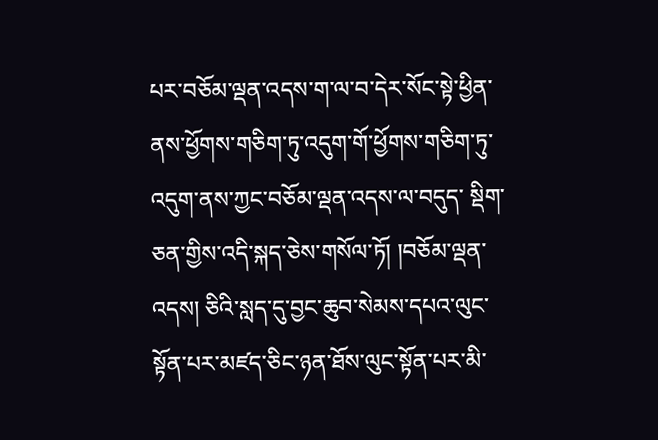པར་བཅོམ་ལྡན་འདས་ག་ལ་བ་དེར་སོང་སྟེ་ཕྱིན་ནས་ཕྱོགས་གཅིག་ཏུ་འདུག་གོ་ཕྱོགས་གཅིག་ཏུ་འདུག་ནས་ཀྱང་བཅོམ་ལྡན་འདས་ལ་བདུད་ སྡིག་ཅན་གྱིས་འདི་སྐད་ཅེས་གསོལ་ཏོ། །བཅོམ་ལྡན་འདས། ཅིའི་སླད་དུ་བྱང་ཆུབ་སེམས་དཔའ་ལུང་སྟོན་པར་མཛད་ཅིང་ཉན་ཐོས་ལུང་སྟོན་པར་མི་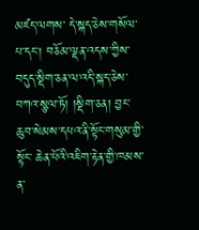མཛད་ལགས་ དེ་སྐད་ཅེས་གསོལ་པ་དང། བཅོམ་ལྡན་འདས་ཀྱིས་བདུད་སྡིག་ཅན་ལ་འདི་སྐད་ཅེས་བཀའ་སྩལ་ཏོ། །སྡིག་ཅན། བྱང་ཆུབ་སེམས་དཔའ་ནི་སྟོང་གསུམ་གྱི་སྟོང་ ཆེན་པོའི་འཇིག་རྟེན་གྱི་ཁམས་ན་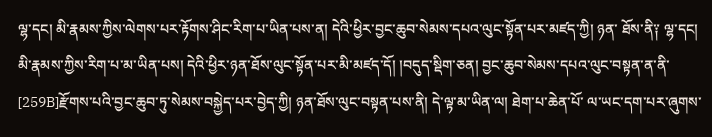ལྷ་དང། མི་རྣམས་ཀྱིས་ལེགས་པར་རྟོགས་ཤིང་རིག་པ་ཡིན་པས་ན། དེའི་ཕྱིར་བྱང་ཆུབ་སེམས་དཔའ་ལུང་སྟོན་པར་མཛད་ཀྱི། ཉན་ ཐོས་ནི༑ ལྷ་དང། མི་རྣམས་ཀྱིས་རིག་པ་མ་ཡིན་པས། དེའི་ཕྱིར་ཉན་ཐོས་ལུང་སྟོན་པར་མི་མཛད་དོ། །བདུད་སྡིག་ཅན། བྱང་ཆུབ་སེམས་དཔའ་ལུང་བསྟན་ན་ནི་ [259B]རྫོགས་པའི་བྱང་ཆུབ་ཏུ་སེམས་བསྐྱེད་པར་བྱེད་ཀྱི། ཉན་ཐོས་ལུང་བསྟན་པས་ནི། དེ་ལྟ་མ་ཡིན་ལ། ཐེག་པ་ཆེན་པོ་ ལ་ཡང་དག་པར་ཞུགས་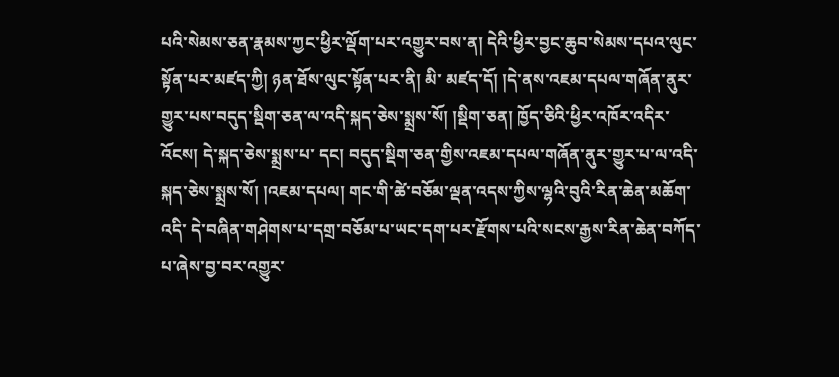པའི་སེམས་ཅན་རྣམས་ཀྱང་ཕྱིར་ལྡོག་པར་འགྱུར་བས་ན། དེའི་ཕྱིར་བྱང་ཆུབ་སེམས་དཔའ་ལུང་སྟོན་པར་མཛད་ཀྱི། ཉན་ཐོས་ལུང་སྟོན་པར་ནི། མི་ མཛད་དོ། །དེ་ནས་འཇམ་དཔལ་གཞོན་ནུར་གྱུར་པས་བདུད་སྡིག་ཅན་ལ་འདི་སྐད་ཅེས་སྨྲས་སོ། །སྡིག་ཅན། ཁྱོད་ཅིའི་ཕྱིར་འཁོར་འདིར་འོངས། དེ་སྐད་ཅེས་སྨྲས་པ་ དང། བདུད་སྡིག་ཅན་གྱིས་འཇམ་དཔལ་གཞོན་ནུར་གྱུར་པ་ལ་འདི་སྐད་ཅེས་སྨྲས་སོ། །འཇམ་དཔལ། གང་གི་ཚེ་བཅོམ་ལྡན་འདས་ཀྱིས་ལྷའི་བུའི་རིན་ཆེན་མཆོག་འདི་ དེ་བཞིན་གཤེགས་པ་དགྲ་བཅོམ་པ་ཡང་དག་པར་རྫོགས་པའི་སངས་རྒྱས་རིན་ཆེན་བཀོད་པ་ཞེས་བྱ་བར་འགྱུར་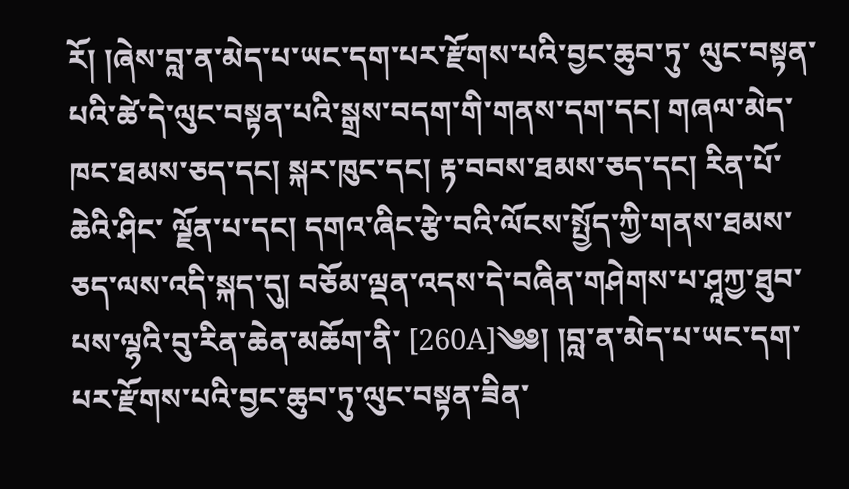རོ། །ཞེས་བླ་ན་མེད་པ་ཡང་དག་པར་རྫོགས་པའི་བྱང་ཆུབ་ཏུ་ ལུང་བསྟན་པའི་ཚེ་དེ་ལུང་བསྟན་པའི་སྒྲས་བདག་གི་གནས་དག་དང། གཞལ་མེད་ཁང་ཐམས་ཅད་དང། སྐར་ཁུང་དང། རྟ་བབས་ཐམས་ཅད་དང། རིན་པོ་ཆེའི་ཤིང་ ལྗོན་པ་དང། དགའ་ཞིང་རྩེ་བའི་ལོངས་སྤྱོད་ཀྱི་གནས་ཐམས་ཅད་ལས་འདི་སྐད་དུ། བཅོམ་ལྡན་འདས་དེ་བཞིན་གཤེགས་པ་ཤཱཀྱ་ཐུབ་པས་ལྷའི་བུ་རིན་ཆེན་མཆོག་ནི་ [260A]༄༅། །བླ་ན་མེད་པ་ཡང་དག་པར་རྫོགས་པའི་བྱང་ཆུབ་ཏུ་ལུང་བསྟན་ཟིན་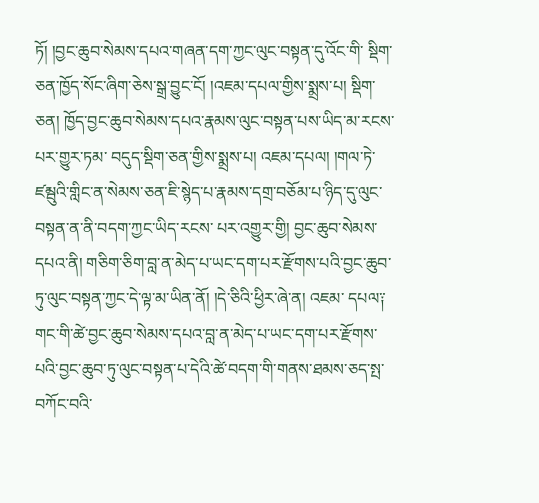ཏོ། །བྱང་ཆུབ་སེམས་དཔའ་གཞན་དག་ཀྱང་ལུང་བསྟན་དུ་འོང་གི་ སྡིག་ཅན་ཁྱོད་སོང་ཞིག་ཅེས་སྒྲ་བྱུང་ངོ། །འཇམ་དཔལ་གྱིས་སྨྲས་པ། སྡིག་ཅན། ཁྱོད་བྱང་ཆུབ་སེམས་དཔའ་རྣམས་ལུང་བསྟན་པས་ཡིད་མ་རངས་པར་གྱུར་ཏམ་ བདུད་སྡིག་ཅན་གྱིས་སྨྲས་པ། འཇམ་དཔལ། །གལ་ཏེ་ཛམྦུའི་གླིང་ན་སེམས་ཅན་ཇི་སྙེད་པ་རྣམས་དགྲ་བཅོམ་པ་ཉིད་དུ་ལུང་བསྟན་ན་ནི་བདག་ཀྱང་ཡིད་རངས་ པར་འགྱུར་གྱི། བྱང་ཆུབ་སེམས་དཔའ་ནི། གཅིག་ཅིག་བླ་ན་མེད་པ་ཡང་དག་པར་རྫོགས་པའི་བྱང་ཆུབ་ཏུ་ལུང་བསྟན་ཀྱང་དེ་ལྟ་མ་ཡིན་ནོ། །དེ་ཅིའི་ཕྱིར་ཞེ་ན། འཇམ་ དཔལ༑ གང་གི་ཚེ་བྱང་ཆུབ་སེམས་དཔའ་བླ་ན་མེད་པ་ཡང་དག་པར་རྫོགས་པའི་བྱང་ཆུབ་ཏུ་ལུང་བསྟན་པ་དེའི་ཚེ་བདག་གི་གནས་ཐམས་ཅད་སྤ་བཀོང་བའི་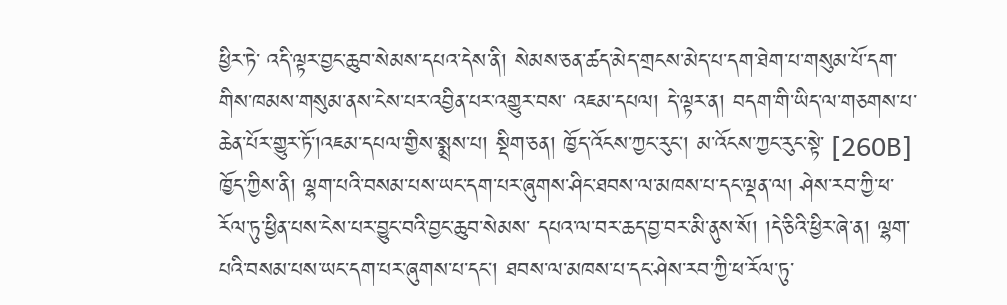ཕྱིར་ཏེ་ འདི་ལྟར་བྱང་ཆུབ་སེམས་དཔའ་དེས་ནི། སེམས་ཅན་ཚད་མེད་གྲངས་མེད་པ་དག་ཐེག་པ་གསུམ་པོ་དག་གིས་ཁམས་གསུམ་ནས་ངེས་པར་འབྱིན་པར་འགྱུར་བས་ འཇམ་དཔལ། དེ་ལྟར་ན། བདག་གི་ཡིད་ལ་གཅགས་པ་ཆེན་པོར་གྱུར་ཏོ་།འཇམ་དཔལ་གྱིས་སྨྲས་པ། སྡིག་ཅན། ཁྱོད་འོངས་ཀྱང་རུང། མ་འོངས་ཀྱང་རུང་སྟེ་ [260B] ཁྱོད་ཀྱིས་ནི། ལྷག་པའི་བསམ་པས་ཡང་དག་པར་ཞུགས་ཤིང་ཐབས་ལ་མཁས་པ་དང་ལྡན་ལ། ཤེས་རབ་ཀྱི་ཕ་རོལ་ཏུ་ཕྱིན་པས་ངེས་པར་བྱུང་བའི་བྱང་ཆུབ་སེམས་ དཔའ་ལ་བར་ཆད་བྱ་བར་མི་ནུས་སོ། །དེ་ཅིའི་ཕྱིར་ཞེ་ན། ལྷག་པའི་བསམ་པས་ཡང་དག་པར་ཞུགས་པ་དང། ཐབས་ལ་མཁས་པ་དང་ཤེས་རབ་ཀྱི་ཕ་རོལ་ཏུ་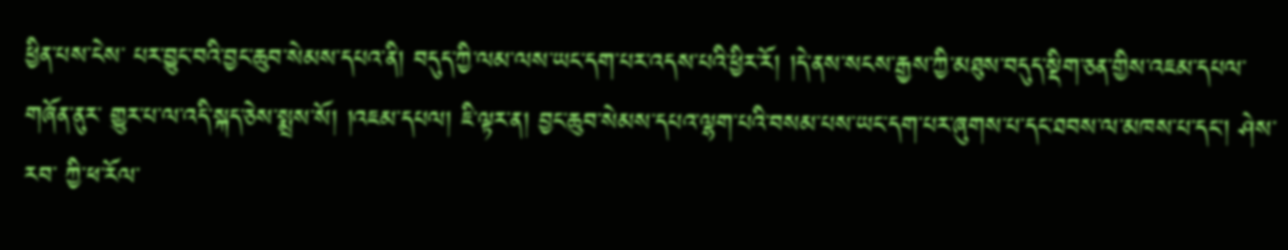ཕྱིན་པས་ངེས་ པར་བྱུང་བའི་བྱང་ཆུབ་སེམས་དཔའ་ནི། བདུད་ཀྱི་ལམ་ལས་ཡང་དག་པར་འདས་པའི་ཕྱིར་རོ། །དེ་ནས་སངས་རྒྱས་ཀྱི་མཐུས་བདུད་སྡིག་ཅན་གྱིས་འཇམ་དཔལ་གཞོན་ནུར་ གྱུར་པ་ལ་འདི་སྐད་ཅེས་སྨྲས་སོ། །འཇམ་དཔལ། ཇི་ལྟར་ན། བྱང་ཆུབ་སེམས་དཔའ་ལྷག་པའི་བསམ་པས་ཡང་དག་པར་ཞུགས་པ་དང་ཐབས་ལ་མཁས་པ་དང། ཤེས་རབ་ ཀྱི་ཕ་རོལ་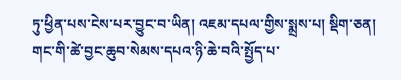ཏུ་ཕྱིན་པས་ངེས་པར་བྱུང་བ་ཡིན། འཇམ་དཔལ་གྱིས་སྨྲས་པ། སྡིག་ཅན། གང་གི་ཚེ་བྱང་ཆུབ་སེམས་དཔའ་ཉི་ཆེ་བའི་སྤྱོད་པ་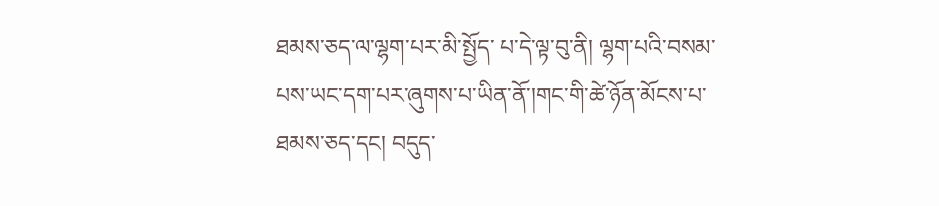ཐམས་ཅད་ལ་ལྷག་པར་མི་སྤྱོད་ པ་དེ་ལྟ་བུ་ནི། ལྷག་པའི་བསམ་པས་ཡང་དག་པར་ཞུགས་པ་ཡིན་ནོ་།གང་གི་ཚེ་ཉོན་མོངས་པ་ཐམས་ཅད་དང། བདུད་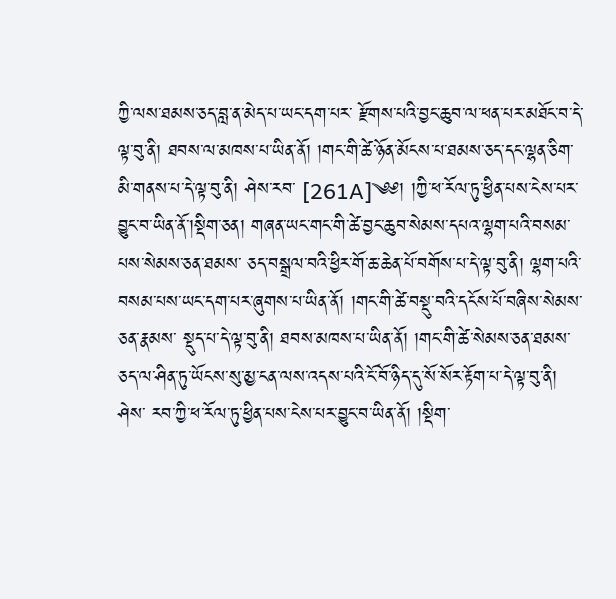ཀྱི་ལས་ཐམས་ཅད་བླ་ན་མེད་པ་ཡང་དག་པར་ རྫོགས་པའི་བྱང་ཆུབ་ལ་ཕན་པར་མཐོང་བ་དེ་ལྟ་བུ་ནི། ཐབས་ལ་མཁས་པ་ཡིན་ནོ། །གང་གི་ཚེ་ཉོན་མོངས་པ་ཐམས་ཅད་དང་ལྷན་ཅིག་མི་གནས་པ་དེ་ལྟ་བུ་ནི། ཤེས་རབ་ [261A]༄༅། །ཀྱི་ཕ་རོལ་ཏུ་ཕྱིན་པས་ངེས་པར་བྱུང་བ་ཡིན་ནོ་།སྡིག་ཅན། གཞན་ཡང་གང་གི་ཚེ་བྱང་ཆུབ་སེམས་དཔའ་ལྷག་པའི་བསམ་པས་སེམས་ཅན་ཐམས་ ཅད་བསྒྲལ་བའི་ཕྱིར་གོ་ཆ་ཆེན་པོ་བགོས་པ་དེ་ལྟ་བུ་ནི། ལྷག་པའི་བསམ་པས་ཡང་དག་པར་ཞུགས་པ་ཡིན་ནོ། །གང་གི་ཚེ་བསྡུ་བའི་དངོས་པོ་བཞིས་སེམས་ཅན་རྣམས་ སྡུད་པ་དེ་ལྟ་བུ་ནི། ཐབས་མཁས་པ་ཡིན་ནོ། །གང་གི་ཚེ་སེམས་ཅན་ཐམས་ཅད་ལ་ཤིན་ཏུ་ཡོངས་སུ་མྱ་ངན་ལས་འདས་པའི་ངོ་བོ་ཉིད་དུ་སོ་སོར་རྟོག་པ་དེ་ལྟ་བུ་ནི། ཤེས་ རབ་ཀྱི་ཕ་རོལ་ཏུ་ཕྱིན་པས་ངེས་པར་བྱུང་བ་ཡིན་ནོ། །སྡིག་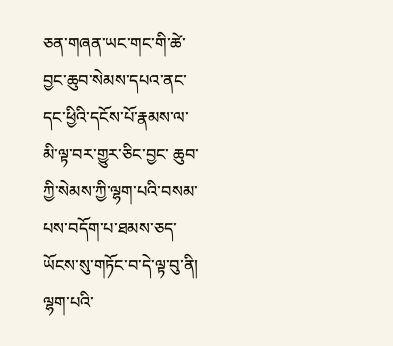ཅན་གཞན་ཡང་གང་གི་ཚེ་བྱང་ཆུབ་སེམས་དཔའ་ནང་དང་ཕྱིའི་དངོས་པོ་རྣམས་ལ་མི་ལྟ་བར་གྱུར་ཅིང་བྱང་ ཆུབ་ཀྱི་སེམས་ཀྱི་ལྷག་པའི་བསམ་པས་བདོག་པ་ཐམས་ཅད་ཡོངས་སུ་གཏོང་བ་དེ་ལྟ་བུ་ནི། ལྷག་པའི་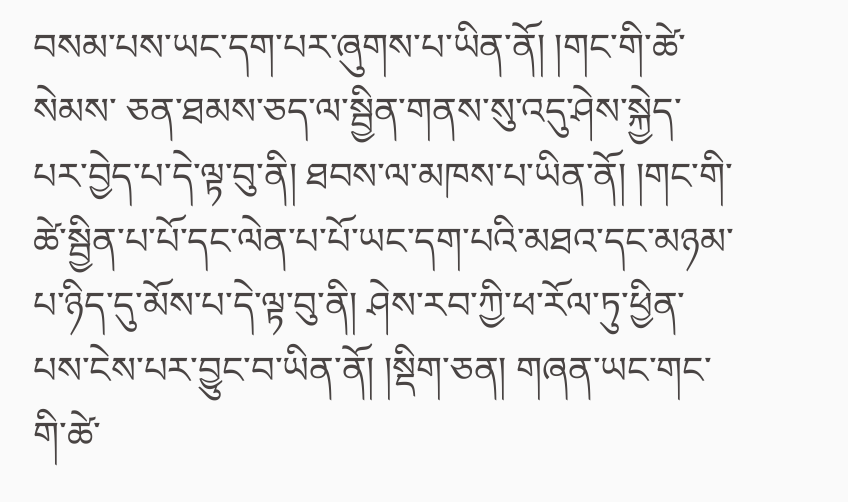བསམ་པས་ཡང་དག་པར་ཞུགས་པ་ཡིན་ནོ། །གང་གི་ཚེ་སེམས་ ཅན་ཐམས་ཅད་ལ་སྦྱིན་གནས་སུ་འདུ་ཤེས་སྐྱེད་པར་བྱེད་པ་དེ་ལྟ་བུ་ནི། ཐབས་ལ་མཁས་པ་ཡིན་ནོ། །གང་གི་ཚེ་སྦྱིན་པ་པོ་དང་ལེན་པ་པོ་ཡང་དག་པའི་མཐའ་དང་མཉམ་ པ་ཉིད་དུ་མོས་པ་དེ་ལྟ་བུ་ནི། ཤེས་རབ་ཀྱི་ཕ་རོལ་ཏུ་ཕྱིན་པས་ངེས་པར་བྱུང་བ་ཡིན་ནོ། །སྡིག་ཅན། གཞན་ཡང་གང་གི་ཚེ་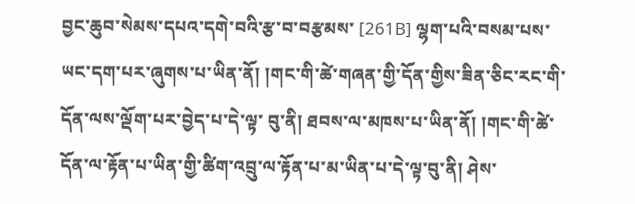བྱང་ཆུབ་སེམས་དཔའ་དགེ་བའི་རྩ་བ་བརྩམས་ [261B] ལྷག་པའི་བསམ་པས་ཡང་དག་པར་ཞུགས་པ་ཡིན་ནོ། །གང་གི་ཚེ་གཞན་གྱི་དོན་གྱིས་ཟིན་ཅིང་རང་གི་དོན་ལས་ལྡོག་པར་བྱེད་པ་དེ་ལྟ་ བུ་ནི། ཐབས་ལ་མཁས་པ་ཡིན་ནོ། །གང་གི་ཚེ་དོན་ལ་རྟོན་པ་ཡིན་གྱི་ཚིག་འབྲུ་ལ་རྟོན་པ་མ་ཡིན་པ་དེ་ལྟ་བུ་ནི། ཤེས་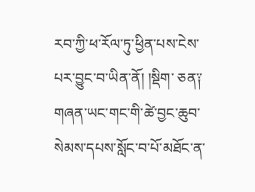རབ་ཀྱི་ཕ་རོལ་ཏུ་ཕྱིན་པས་ངེས་པར་བྱུང་བ་ཡིན་ནོ། །སྡིག་ ཅན༑ གཞན་ཡང་གང་གི་ཚེ་བྱང་ཆུབ་སེམས་དཔས་སློང་བ་པོ་མཐོང་ན་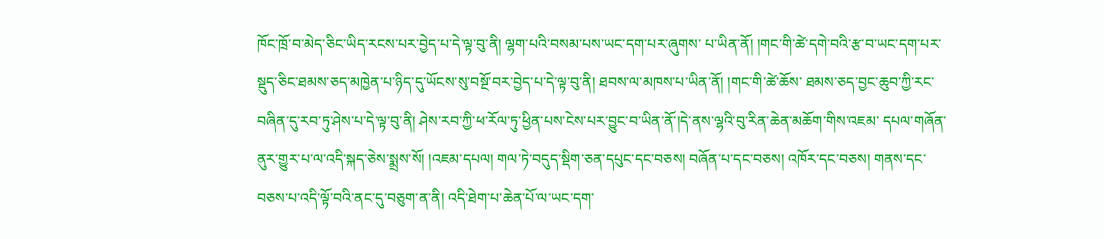ཁོང་ཁྲོ་བ་མེད་ཅིང་ཡིད་རངས་པར་བྱེད་པ་དེ་ལྟ་བུ་ནི། ལྷག་པའི་བསམ་པས་ཡང་དག་པར་ཞུགས་ པ་ཡིན་ནོ། །གང་གི་ཚེ་དགེ་བའི་རྩ་བ་ཡང་དག་པར་སྡུད་ཅིང་ཐམས་ཅད་མཁྱེན་པ་ཉིད་དུ་ཡོངས་སུ་བསྔོ་བར་བྱེད་པ་དེ་ལྟ་བུ་ནི། ཐབས་ལ་མཁས་པ་ཡིན་ནོ། །གང་གི་ཚེ་ཆོས་ ཐམས་ཅད་བྱང་ཆུབ་ཀྱི་རང་བཞིན་དུ་རབ་ཏུ་ཤེས་པ་དེ་ལྟ་བུ་ནི། ཤེས་རབ་ཀྱི་ཕ་རོལ་ཏུ་ཕྱིན་པས་ངེས་པར་བྱུང་བ་ཡིན་ནོ་།དེ་ནས་ལྷའི་བུ་རིན་ཆེན་མཆོག་གིས་འཇམ་ དཔལ་གཞོན་ནུར་གྱུར་པ་ལ་འདི་སྐད་ཅེས་སྨྲས་སོ། །འཇམ་དཔལ། གལ་ཏེ་བདུད་སྡིག་ཅན་དཔུང་དང་བཅས། བཞོན་པ་དང་བཅས། འཁོར་དང་བཅས། གནས་དང་ བཅས་པ་འདི་ལྟོ་བའི་ནང་དུ་བཅུག་ན་ནི། འདི་ཐེག་པ་ཆེན་པོ་ལ་ཡང་དག་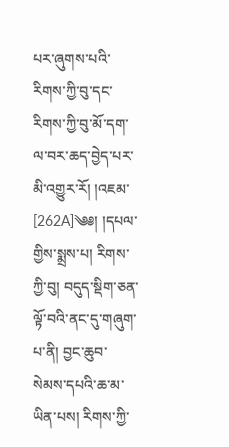པར་ཞུགས་པའི་རིགས་ཀྱི་བུ་དང་རིགས་ཀྱི་བུ་མོ་དག་ལ་བར་ཆད་བྱེད་པར་མི་འགྱུར་རོ། །འཇམ་ [262A]༄༅། །དཔལ་གྱིས་སྨྲས་པ། རིགས་ཀྱི་བུ། བདུད་སྡིག་ཅན་ལྟོ་བའི་ནང་དུ་གཞུག་པ་ནི། བྱང་ཆུབ་སེམས་དཔའི་ཆ་མ་ཡིན་པས། རིགས་ཀྱི་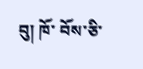བུ། ཁོ་ བོས་ཅི་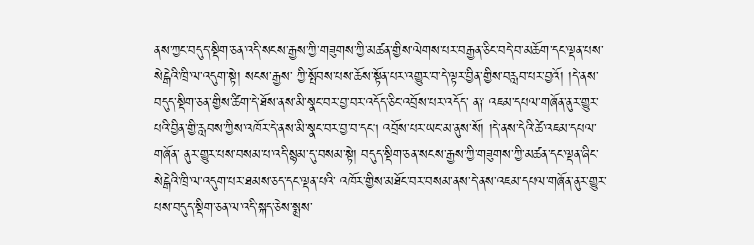ནས་ཀྱང་བདུད་སྡིག་ཅན་འདི་སངས་རྒྱས་ཀྱི་གཟུགས་ཀྱི་མཚན་གྱིས་ལེགས་པར་བརྒྱན་ཅིང་བདེ་བ་མཆོག་དང་ལྡན་པས་སེངྒེའི་ཁྲི་ལ་འདུག་སྟེ། སངས་རྒྱས་ ཀྱི་སྤོབས་པས་ཆོས་སྟོན་པར་འགྱུར་བ་དེ་ལྟར་བྱིན་གྱིས་བརླབ་པར་བྱའོ། །དེ་ནས་བདུད་སྡིག་ཅན་གྱིས་ཚིག་དེ་ཐོས་ནས་མི་སྣང་བར་བྱ་བར་འདོད་ཅིང་འབྲོས་པར་འདོད་ ན༑ འཇམ་དཔལ་གཞོན་ནུར་གྱུར་པའི་བྱིན་གྱི་རླབས་ཀྱིས་འཁོར་དེ་ནས་མི་སྣང་བར་བྱ་བ་དང། འབྲོས་པར་ཡང་མ་ནུས་སོ། །དེ་ནས་དེའི་ཚེ་འཇམ་དཔལ་གཞོན་ ནུར་གྱུར་པས་བསམ་པ་འདི་སྙམ་དུ་བསམ་སྟེ། བདུད་སྡིག་ཅན་སངས་རྒྱས་ཀྱི་གཟུགས་ཀྱི་མཚན་དང་ལྡན་ཞིང་སེངྒེའི་ཁྲི་ལ་འདུག་པར་ཐམས་ཅད་དང་ལྡན་པའི་ འཁོར་གྱིས་མཐོང་བར་བསམ་ནས་དེ་ནས་འཇམ་དཔལ་གཞོན་ནུར་གྱུར་པས་བདུད་སྡིག་ཅན་ལ་འདི་སྐད་ཅེས་སྨྲས་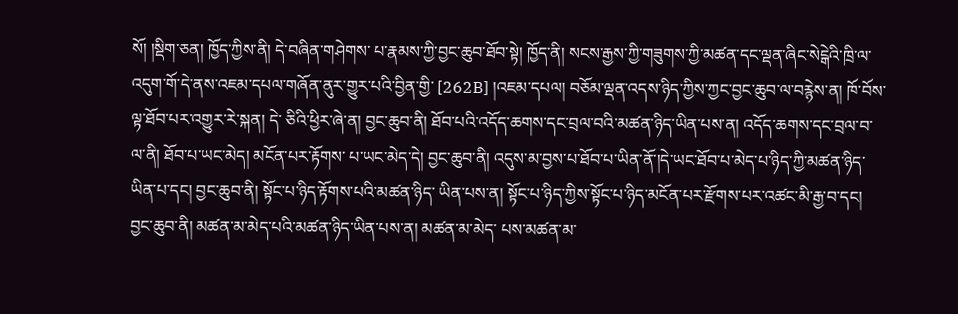སོ། །སྡིག་ཅན། ཁྱོད་ཀྱིས་ནི། དེ་བཞིན་གཤེགས་ པ་རྣམས་ཀྱི་བྱང་ཆུབ་ཐོབ་སྟེ། ཁྱོད་ནི། སངས་རྒྱས་ཀྱི་གཟུགས་ཀྱི་མཚན་དང་ལྡན་ཞིང་སེངྒེའི་ཁྲི་ལ་འདུག་གོ་དེ་ནས་འཇམ་དཔལ་གཞོན་ནུར་གྱུར་པའི་བྱིན་གྱི་ [262B] །འཇམ་དཔལ། བཅོམ་ལྡན་འདས་ཉིད་ཀྱིས་ཀྱང་བྱང་ཆུབ་ལ་བརྙེས་ན། ཁོ་བོས་ལྟ་ཐོབ་པར་འགྱུར་རེ་སྐན། དེ་ ཅིའི་ཕྱིར་ཞེ་ན། བྱང་ཆུབ་ནི། ཐོབ་པའི་འདོད་ཆགས་དང་བྲལ་བའི་མཚན་ཉིད་ཡིན་པས་ན། འདོད་ཆགས་དང་བྲལ་བ་ལ་ནི། ཐོབ་པ་ཡང་མེད། མངོན་པར་རྟོགས་ པ་ཡང་མེད་དེ། བྱང་ཆུབ་ནི། འདུས་མ་བྱས་པ་ཐོབ་པ་ཡིན་ནོ་།དེ་ཡང་ཐོབ་པ་མེད་པ་ཉིད་ཀྱི་མཚན་ཉིད་ཡིན་པ་དང། བྱང་ཆུབ་ནི། སྟོང་པ་ཉིད་རྟོགས་པའི་མཚན་ཉིད་ ཡིན་པས་ན། སྟོང་པ་ཉིད་ཀྱིས་སྟོང་པ་ཉིད་མངོན་པར་རྫོགས་པར་འཚང་མི་རྒྱ་བ་དང། བྱང་ཆུབ་ནི། མཚན་མ་མེད་པའི་མཚན་ཉིད་ཡིན་པས་ན། མཚན་མ་མེད་ པས་མཚན་མ་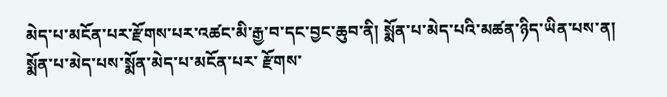མེད་པ་མངོན་པར་རྫོགས་པར་འཚང་མི་རྒྱ་བ་དང་བྱང་ཆུབ་ནི། སྨོན་པ་མེད་པའི་མཚན་ཉིད་ཡིན་པས་ན། སྨོན་པ་མེད་པས་སྨོན་མེད་པ་མངོན་པར་ རྫོགས་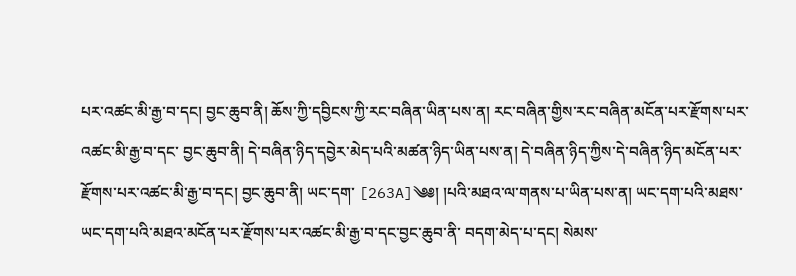པར་འཚང་མི་རྒྱ་བ་དང། བྱང་ཆུབ་ནི། ཆོས་ཀྱི་དབྱིངས་ཀྱི་རང་བཞིན་ཡིན་པས་ན། རང་བཞིན་གྱིས་རང་བཞིན་མངོན་པར་རྫོགས་པར་འཚང་མི་རྒྱ་བ་དང་ བྱང་ཆུབ་ནི། དེ་བཞིན་ཉིད་དབྱེར་མེད་པའི་མཚན་ཉིད་ཡིན་པས་ན། དེ་བཞིན་ཉིད་ཀྱིས་དེ་བཞིན་ཉིད་མངོན་པར་རྫོགས་པར་འཚང་མི་རྒྱ་བ་དང། བྱང་ཆུབ་ནི། ཡང་དག་ [263A]༄༅། །པའི་མཐའ་ལ་གནས་པ་ཡིན་པས་ན། ཡང་དག་པའི་མཐས་ཡང་དག་པའི་མཐའ་མངོན་པར་རྫོགས་པར་འཚང་མི་རྒྱ་བ་དང་བྱང་ཆུབ་ནི་ བདག་མེད་པ་དང། སེམས་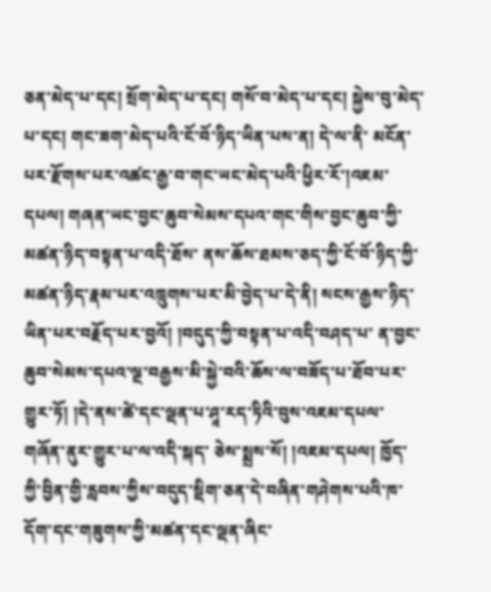ཅན་མེད་པ་དང། སྲོག་མེད་པ་དང། གསོ་བ་མེད་པ་དང། སྐྱེས་བུ་མེད་པ་དང། གང་ཟག་མེད་པའི་ངོ་བོ་ཉིད་ཡིན་པས་ན། དེ་ལ་ནི་ མངོན་པར་རྫོགས་པར་འཚང་རྒྱ་བ་གང་ཡང་མེད་པའི་ཕྱིར་རོ་།འཇམ་དཔལ། གཞན་ཡང་བྱང་ཆུབ་སེམས་དཔའ་གང་གིས་བྱང་ཆུབ་ཀྱི་མཚན་ཉིད་བསྟན་པ་འདི་ཐོས་ ནས་ཆོས་ཐམས་ཅད་ཀྱི་ངོ་བོ་ཉིད་ཀྱི་མཚན་ཉིད་རྣམ་པར་འཁྲུགས་པར་མི་བྱེད་པ་དེ་ནི། སངས་རྒྱས་ཉིད་ཡིན་པར་བརྗོད་པར་བྱའོ། །བདུད་ཀྱི་བསྟན་པ་འདི་བཤད་པ་ ན་བྱང་ཆུབ་སེམས་དཔའ་ལྔ་བརྒྱས་མི་སྐྱེ་བའི་ཆོས་ལ་བཟོད་པ་ཐོབ་པར་གྱུར་ཏོ། །དེ་ནས་ཚེ་དང་ལྡན་པ་ཤཱ་རད་ཏིའི་བུས་འཇམ་དཔལ་གཞོན་ནུར་གྱུར་པ་ལ་འདི་སྐད་ ཅེས་སྨྲས་སོ། །འཇམ་དཔལ། ཁྱོད་ཀྱི་བྱིན་གྱི་རླབས་ཀྱིས་བདུད་སྡིག་ཅན་དེ་བཞིན་གཤེགས་པའི་ཁ་དོག་དང་གཟུགས་ཀྱི་མཚན་དང་ལྡན་ཞིང་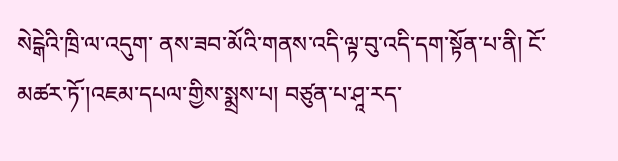སེངྒེའི་ཁྲི་ལ་འདུག་ ནས་ཟབ་མོའི་གནས་འདི་ལྟ་བུ་འདི་དག་སྟོན་པ་ནི། ངོ་མཚར་ཏོ་།འཇམ་དཔལ་གྱིས་སྨྲས་པ། བཙུན་པ་ཤཱ་རད་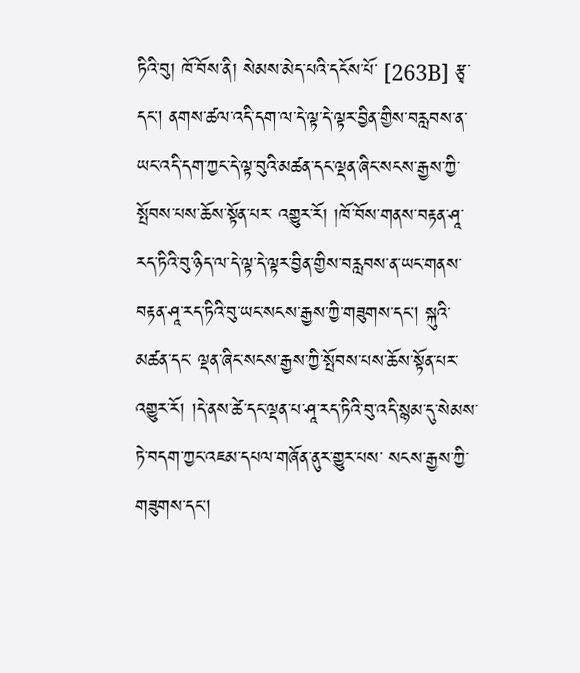ཏིའི་བུ། ཁོ་བོས་ནི། སེམས་མེད་པའི་དངོས་པོ་ [263B] རྩྭ་དང། ནགས་ཚལ་འདི་དག་ལ་དེ་ལྟ་དེ་ལྟར་བྱིན་གྱིས་བརླབས་ན་ཡང་འདི་དག་ཀྱང་དེ་ལྟ་བུའི་མཚན་དང་ལྡན་ཞིང་སངས་རྒྱས་ཀྱི་སྤོབས་པས་ཆོས་སྟོན་པར་ འགྱུར་རོ། །ཁོ་བོས་གནས་བརྟན་ཤཱ་རད་ཏིའི་བུ་ཉིད་ལ་དེ་ལྟ་དེ་ལྟར་བྱིན་གྱིས་བརླབས་ན་ཡང་གནས་བརྟན་ཤཱ་རད་ཏིའི་བུ་ཡང་སངས་རྒྱས་ཀྱི་གཟུགས་དང། སྐུའི་མཚན་དང་ ལྡན་ཞིང་སངས་རྒྱས་ཀྱི་སྤོབས་པས་ཆོས་སྟོན་པར་འགྱུར་རོ། །དེ་ནས་ཚེ་དང་ལྡན་པ་ཤཱ་རད་ཏིའི་བུ་འདི་སྙམ་དུ་སེམས་ཏེ་བདག་ཀྱང་འཇམ་དཔལ་གཞོན་ནུར་གྱུར་པས་ སངས་རྒྱས་ཀྱི་གཟུགས་དང།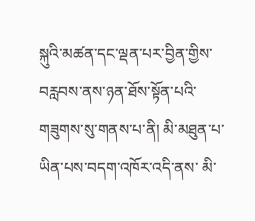སྐུའི་མཚན་དང་ལྡན་པར་བྱིན་གྱིས་བརླབས་ནས་ཉན་ཐོས་སྟོན་པའི་གཟུགས་སུ་གནས་པ་ནི། མི་མཐུན་པ་ཡིན་པས་བདག་འཁོར་འདི་ནས་ མི་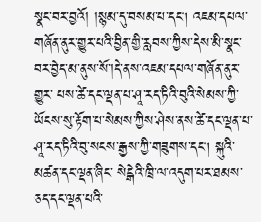སྣང་བར་བྱའོ། །སྙམ་དུ་བསམ་པ་དང། འཇམ་དཔལ་གཞོན་ནུར་གྱུར་པའི་བྱིན་གྱི་རླབས་ཀྱིས་དེས་མི་སྣང་བར་བྱེད་མ་ནུས་སོ་།དེ་ནས་འཇམ་དཔལ་གཞོན་ནུར་གྱུར་ པས་ཚེ་དང་ལྡན་པ་ཤཱ་རད་ཏིའི་བུའི་སེམས་ཀྱི་ཡོངས་སུ་རྟོག་པ་སེམས་ཀྱིས་ཤེས་ནས་ཚེ་དང་ལྡན་པ་ཤཱ་རད་ཏིའི་བུ་སངས་རྒྱས་ཀྱི་གཟུགས་དང། སྐུའི་མཚན་དང་ལྡན་ཞིང་ སེངྒེའི་ཁྲི་ལ་འདུག་པར་ཐམས་ཅད་དང་ལྡན་པའི་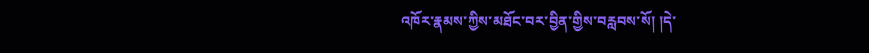འཁོར་རྣམས་ཀྱིས་མཐོང་བར་བྱིན་གྱིས་བརླབས་སོ། །དེ་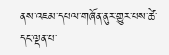ནས་འཇམ་དཔལ་གཞོན་ནུར་གྱུར་པས་ཚེ་དང་ལྡན་པ་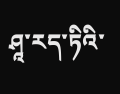ཤཱ་རད་ཏིའི་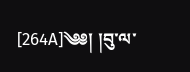[264A]༄༅། །བུ་ལ་